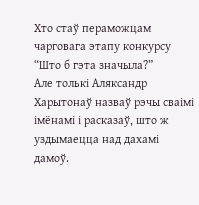Хто стаў пераможцам чарговага этапу конкурсу “Што б гэта значыла?”
Але толькі Аляксандр Харытонаў назваў рэчы сваімі імёнамі і расказаў, што ж уздымаецца над дахамі дамоў.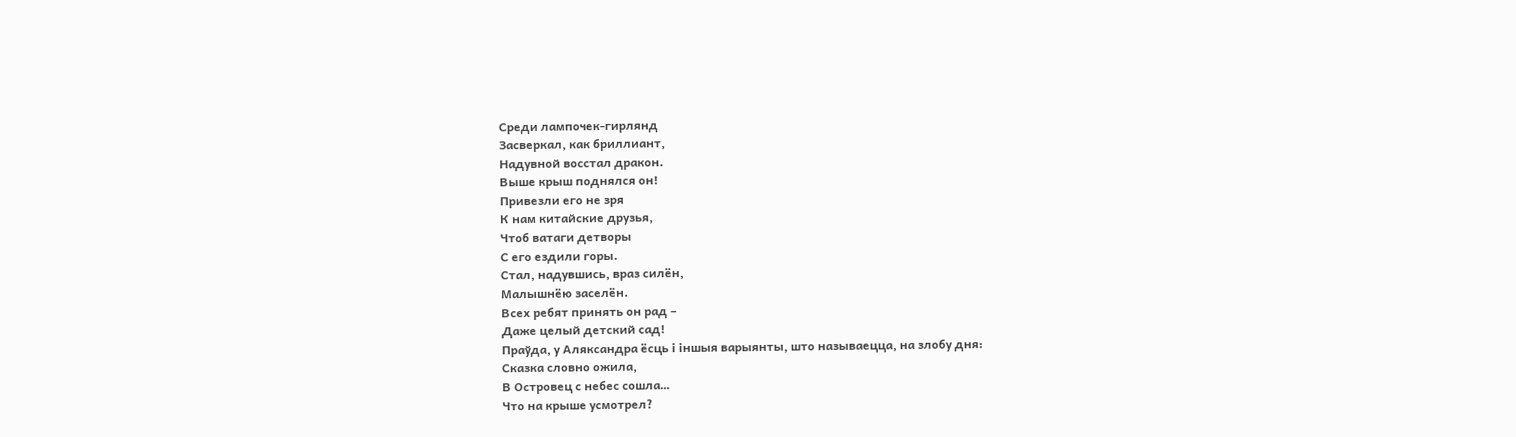Среди лампочек-гирлянд
Засверкал, как бриллиант,
Надувной восстал дракон.
Выше крыш поднялся он!
Привезли его не зря
К нам китайские друзья,
Чтоб ватаги детворы
С его ездили горы.
Стал, надувшись, враз силён,
Малышнёю заселён.
Всех ребят принять он рад –
Даже целый детский сад!
Праўда, у Аляксандра ёсць і іншыя варыянты, што называецца, на злобу дня:
Сказка словно ожила,
В Островец с небес сошла…
Что на крыше усмотрел?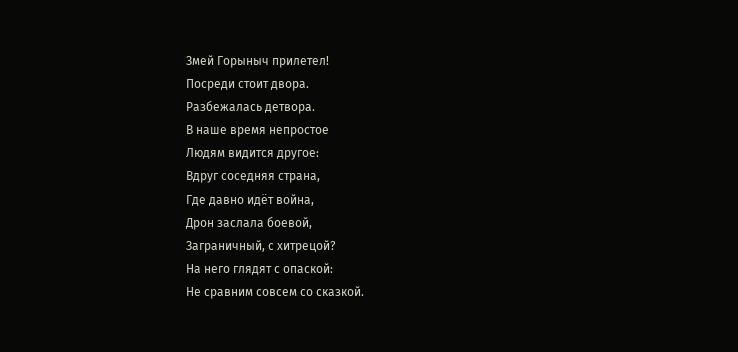Змей Горыныч прилетел!
Посреди стоит двора.
Разбежалась детвора.
В наше время непростое
Людям видится другое:
Вдруг соседняя страна,
Где давно идёт война,
Дрон заслала боевой,
Заграничный, с хитрецой?
На него глядят с опаской:
Не сравним совсем со сказкой.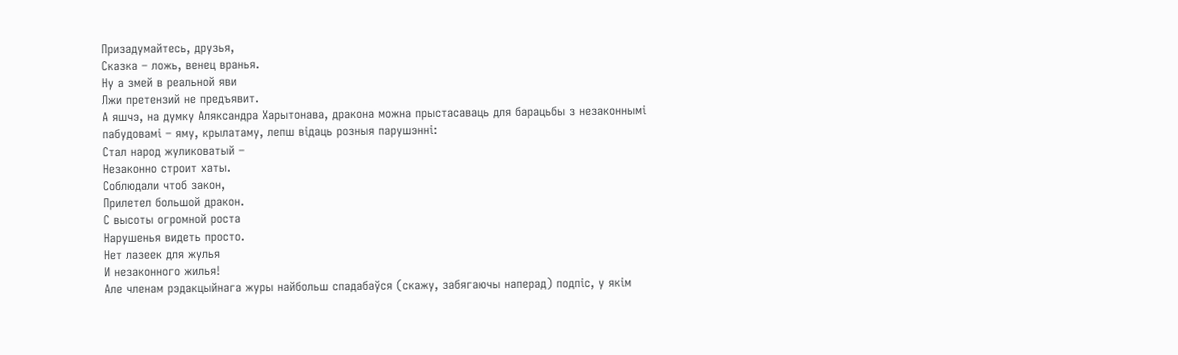Призадумайтесь, друзья,
Сказка – ложь, венец вранья.
Ну а змей в реальной яви
Лжи претензий не предъявит.
А яшчэ, на думку Аляксандра Харытонава, дракона можна прыстасаваць для барацьбы з незаконнымі пабудовамі – яму, крылатаму, лепш відаць розныя парушэнні:
Стал народ жуликоватый –
Незаконно строит хаты.
Соблюдали чтоб закон,
Прилетел большой дракон.
С высоты огромной роста
Нарушенья видеть просто.
Нет лазеек для жулья
И незаконного жилья!
Але членам рэдакцыйнага журы найбольш спадабаўся (скажу, забягаючы наперад) подпіс, у якім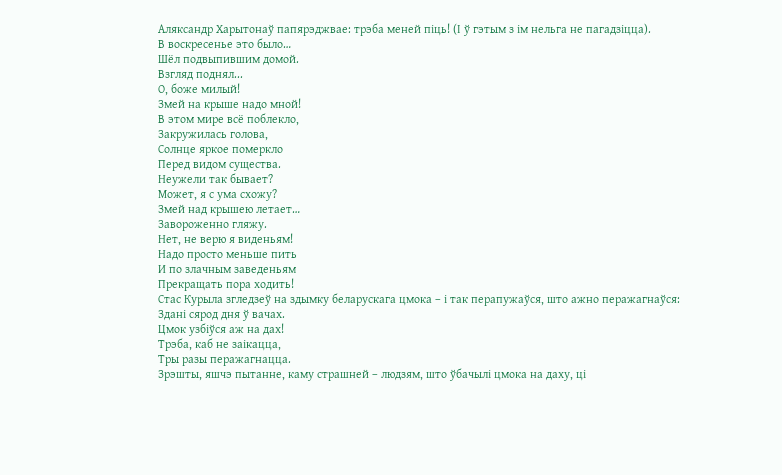Аляксандр Харытонаў папярэджвае: трэба меней піць! (І ў гэтым з ім нельга не пагадзіцца).
В воскресенье это было…
Шёл подвыпившим домой.
Взгляд поднял...
О, боже милый!
Змей на крыше надо мной!
В этом мире всё поблекло,
Закружилась голова,
Солнце яркое померкло
Перед видом существа.
Неужели так бывает?
Может, я с ума схожу?
Змей над крышею летает…
Завороженно гляжу.
Нет, не верю я виденьям!
Надо просто меньше пить
И по злачным заведеньям
Прекращать пора ходить!
Стас Курыла згледзеў на здымку беларускага цмока – і так перапужаўся, што ажно перажагнаўся:
Здані сярод дня ў вачах.
Цмок узбіўся аж на дах!
Трэба, каб не заікацца,
Тры разы перажагнацца.
Зрэшты, яшчэ пытанне, каму страшней – людзям, што ўбачылі цмока на даху, ці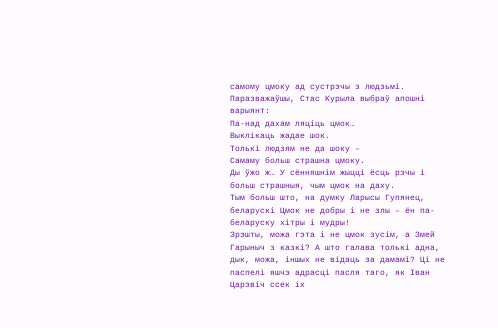самому цмоку ад сустрэчы з людзьмі. Паразважаўшы, Стас Курыла выбраў апошні варыянт:
Па-над дахам ляціць цмок…
Выклікаць жадае шок.
Толькі людзям не да шоку –
Самаму больш страшна цмоку.
Ды ўжо ж… У сённяшнім жыцці ёсць рэчы і больш страшныя, чым цмок на даху.
Тым больш што, на думку Ларысы Гупянец, беларускі Цмок не добры і не злы – ён па-беларуску хітры і мудры!
Зрэшты, можа гэта і не цмок зусім, а Змей Гарыныч з казкі? А што галава толькі адна, дык, можа, іншых не відаць за дамамі? Ці не паспелі яшчэ адрасці пасля таго, як Іван Царэвіч ссек іх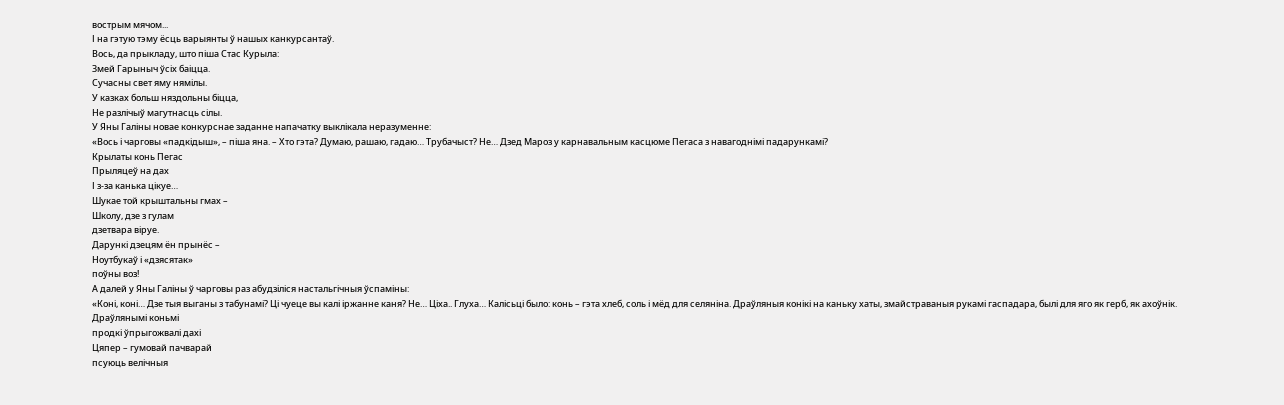вострым мячом...
І на гэтую тэму ёсць варыянты ў нашых канкурсантаў.
Вось, да прыкладу, што піша Стас Курыла:
Змей Гарыныч ўсіх баіцца.
Сучасны свет яму нямілы.
У казках больш няздольны біцца,
Не разлічыў магутнасць сілы.
У Яны Галіны новае конкурснае заданне напачатку выклікала неразуменне:
«Вось і чарговы «падкідыш», – піша яна. – Хто гэта? Думаю, рашаю, гадаю… Трубачыст? Не… Дзед Мароз у карнавальным касцюме Пегаса з навагоднімі падарункамі?
Крылаты конь Пегас
Прыляцеў на дах
І з-за канька цікуе…
Шукае той крыштальны гмах –
Школу, дзе з гулам
дзетвара віруе.
Дарункі дзецям ён прынёс –
Ноутбукаў і «дзясятак»
поўны воз!
А далей у Яны Галіны ў чарговы раз абудзіліся настальгічныя ўспаміны:
«Коні, коні… Дзе тыя выганы з табунамі? Ці чуеце вы калі іржанне каня? Не… Ціха.. Глуха… Калісьці было: конь – гэта хлеб, соль і мёд для селяніна. Драўляныя конікі на каньку хаты, змайстраваныя рукамі гаспадара, былі для яго як герб, як ахоўнік.
Драўлянымі коньмі
продкі ўпрыгожвалі дахі
Цяпер – гумовай пачварай
псуюць велічныя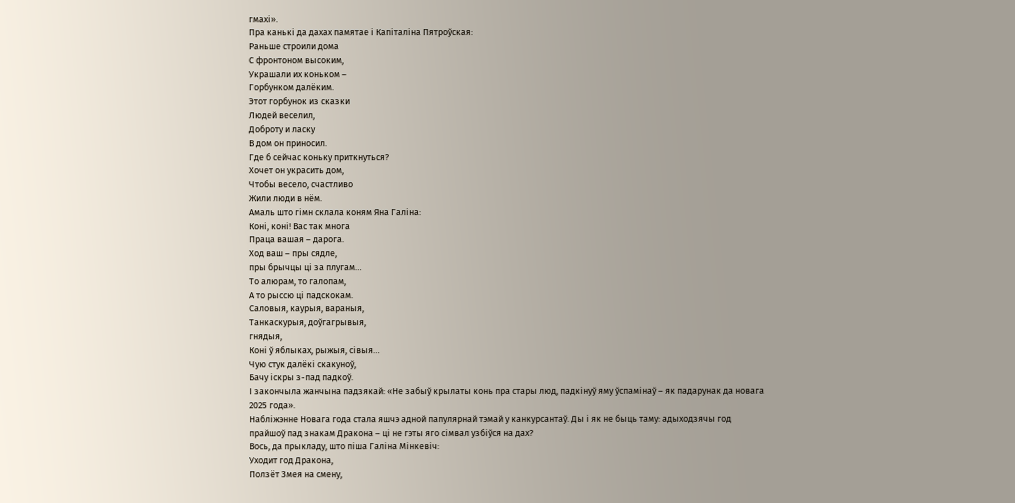гмахі».
Пра канькі да дахах памятае і Капіталіна Пятроўская:
Раньше строили дома
С фронтоном высоким,
Украшали их коньком –
Горбунком далёким.
Этот горбунок из сказки
Людей веселил,
Доброту и ласку
В дом он приносил.
Где б сейчас коньку приткнуться?
Хочет он украсить дом,
Чтобы весело, счастливо
Жили люди в нём.
Амаль што гімн склала коням Яна Галіна:
Коні, коні! Вас так многа
Праца вашая – дарога.
Ход ваш – пры сядле,
пры брычцы ці за плугам…
То алюрам, то галопам,
А то рыссю ці падскокам.
Саловыя, каурыя, вараныя,
Танкаскурыя, доўгагрывыя,
гнядыя,
Коні ў яблыках, рыжыя, сівыя…
Чую стук далёкі скакуноў,
Бачу іскры з-пад падкоў.
І закончыла жанчына падзякай: «Не забыў крылаты конь пра стары люд, падкінуў яму ўспамінаў – як падарунак да новага 2025 года».
Набліжэнне Новага года стала яшчэ адной папулярнай тэмай у канкурсантаў. Ды і як не быць таму: адыходзячы год прайшоў пад знакам Дракона – ці не гэты яго сімвал узбіўся на дах?
Вось, да прыкладу, што піша Галіна Мінкевіч:
Уходит год Дракона,
Ползёт Змея на смену,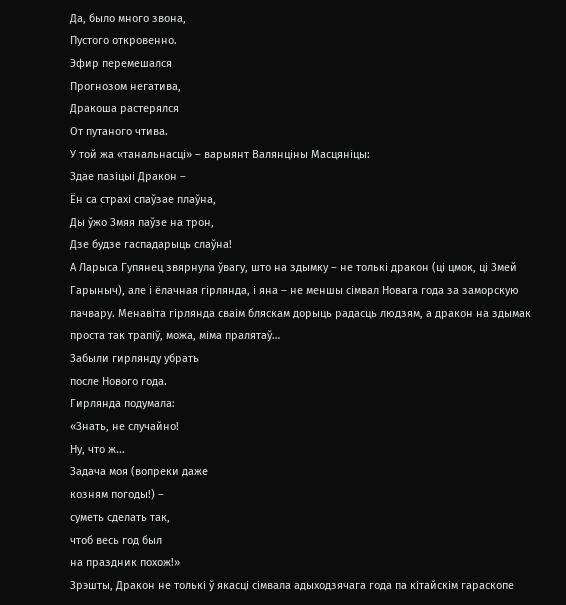Да, было много звона,
Пустого откровенно.
Эфир перемешался
Прогнозом негатива,
Дракоша растерялся
От путаного чтива.
У той жа «танальнасці» – варыянт Валянціны Масцяніцы:
Здае пазіцыі Дракон –
Ён са страхі спаўзае плаўна,
Ды ўжо Змяя паўзе на трон,
Дзе будзе гаспадарыць слаўна!
А Ларыса Гупянец звярнула ўвагу, што на здымку – не толькі дракон (ці цмок, ці Змей Гарыныч), але і ёлачная гірлянда, і яна – не меншы сімвал Новага года за заморскую пачвару. Менавіта гірлянда сваім бляскам дорыць радасць людзям, а дракон на здымак проста так трапіў, можа, міма пралятаў…
Забыли гирлянду убрать
после Нового года.
Гирлянда подумала:
«Знать, не случайно!
Ну, что ж...
Задача моя (вопреки даже
козням погоды!) –
суметь сделать так,
чтоб весь год был
на праздник похож!»
Зрэшты, Дракон не толькі ў якасці сімвала адыходзячага года па кітайскім гараскопе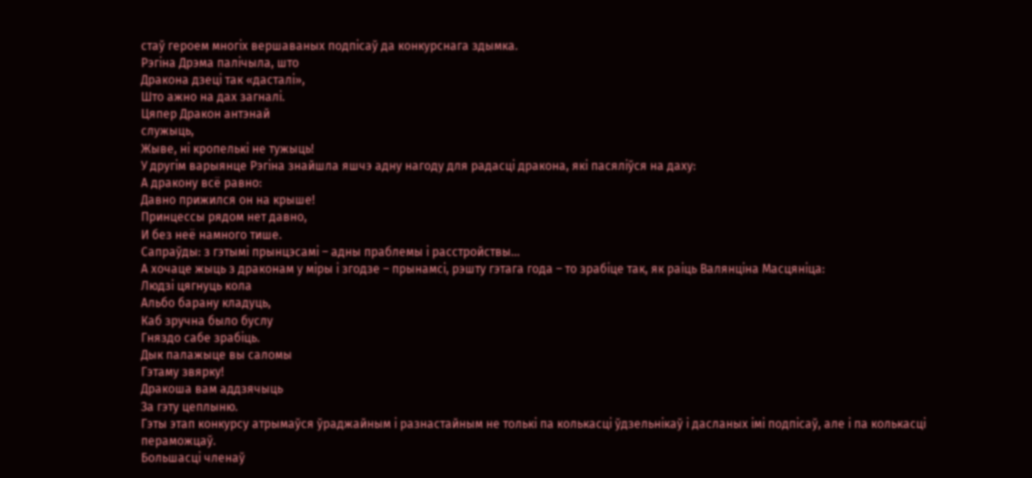стаў героем многіх вершаваных подпісаў да конкурснага здымка.
Рэгіна Дрэма палічыла, што
Дракона дзецi так «дасталi»,
Што ажно на дах загналi.
Цяпер Дракон антэнай
служыць,
Жыве, нi кропелькі не тужыць!
У другім варыянце Рэгіна знайшла яшчэ адну нагоду для радасці дракона, які пасяліўся на даху:
А дракону всё равно:
Давно прижился он на крыше!
Принцессы рядом нет давно,
И без неё намного тише.
Сапраўды: з гэтымі прынцэсамі – адны праблемы і расстройствы…
А хочаце жыць з драконам у міры і згодзе – прынамсі, рэшту гэтага года – то зрабіце так, як раіць Валянціна Масцяніца:
Людзі цягнуць кола
Альбо барану кладуць,
Каб зручна было буслу
Гняздо сабе зрабіць.
Дык палажыце вы саломы
Гэтаму звярку!
Дракоша вам аддзячыць
За гэту цеплыню.
Гэты этап конкурсу атрымаўся ўраджайным і разнастайным не толькі па колькасці ўдзельнікаў і дасланых імі подпісаў, але і па колькасці пераможцаў.
Большасці членаў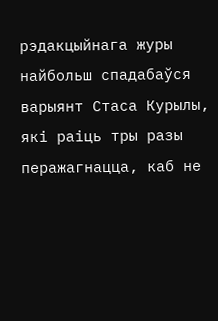рэдакцыйнага журы найбольш спадабаўся варыянт Стаса Курылы, які раіць тры разы перажагнацца, каб не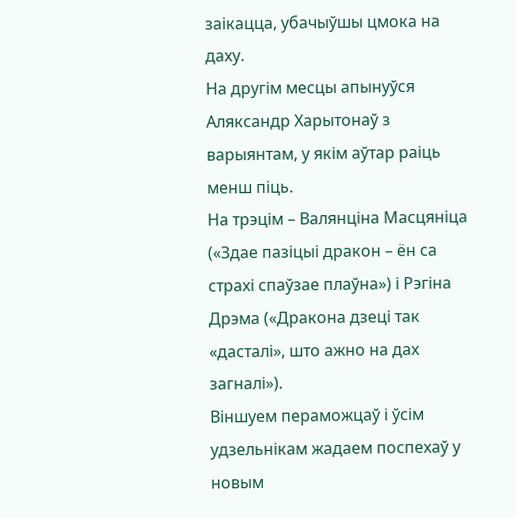заікацца, убачыўшы цмока на даху.
На другім месцы апынуўся Аляксандр Харытонаў з варыянтам, у якім аўтар раіць менш піць.
На трэцім – Валянціна Масцяніца («Здае пазіцыі дракон – ён са страхі спаўзае плаўна») і Рэгіна Дрэма («Дракона дзецi так «дасталi», што ажно на дах загналi»).
Віншуем пераможцаў і ўсім удзельнікам жадаем поспехаў у новым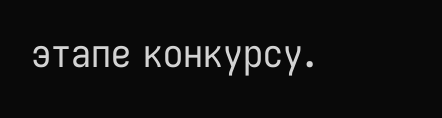этапе конкурсу.